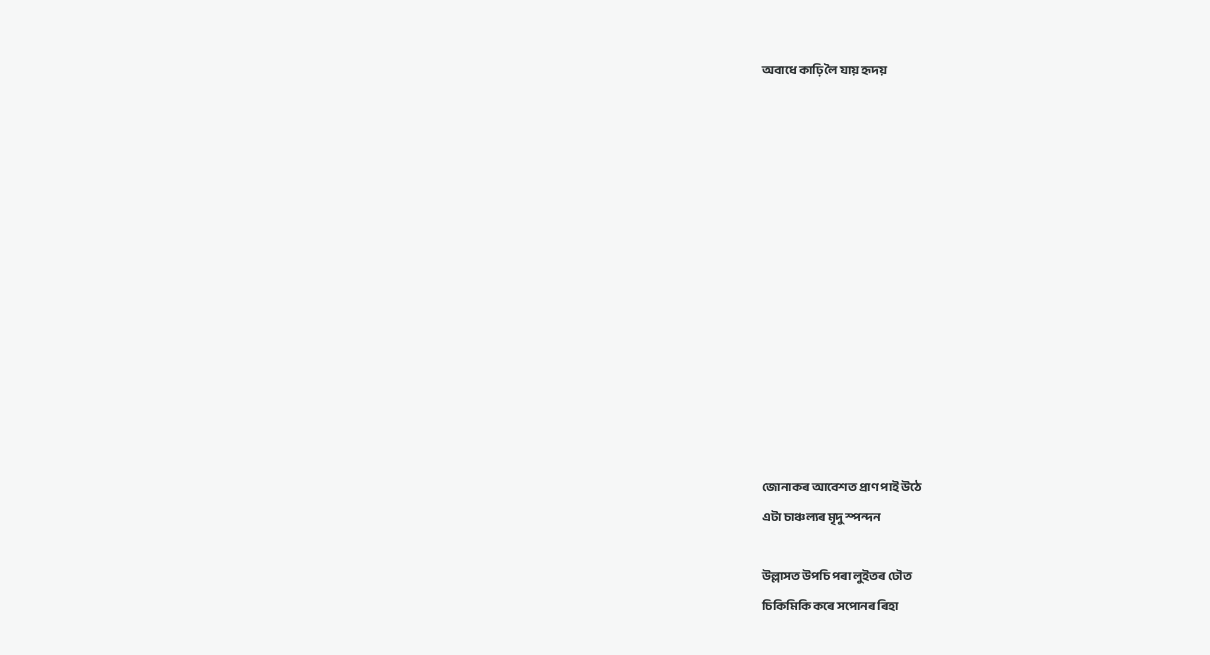অবাধে কাঢ়ি লৈ যায় হৃদয়













জোনাকৰ আবেশত প্ৰাণ পাই উঠে
এটা চাঞ্চল্যৰ মৃদু স্পন্দন

উল্লাসত উপচি পৰা লুইতৰ ঢৌত
চিকিমিকি কৰে সপোনৰ ৰিহা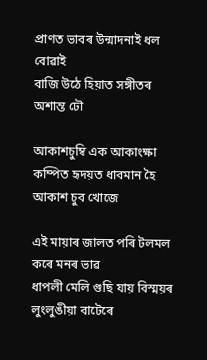প্ৰাণত ভাবৰ উন্মাদনাই ধল বোৱাই
বাজি উঠে হিয়াত সঙ্গীতৰ অশান্ত ঢৌ

আকাশচুম্বি এক আকাংক্ষা
কম্পিত হৃদয়ত ধাবমান হৈ আকাশ চুব খোজে

এই মায়াৰ জালত পৰি টলমল কৰে মনৰ ভাৱ
ধাপলী মেলি গুছি যায় বিস্ময়ৰ লুংলুঙীয়া বাটেৰে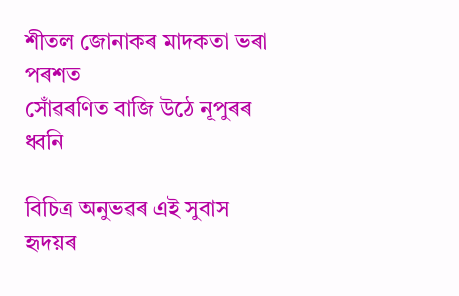শীতল জোনাকৰ মাদকতা ভৰা পৰশত
সোঁৱৰণিত বাজি উঠে নূপুৰৰ ধ্বনি

বিচিত্ৰ অনুভৱৰ এই সুবাস
হৃদয়ৰ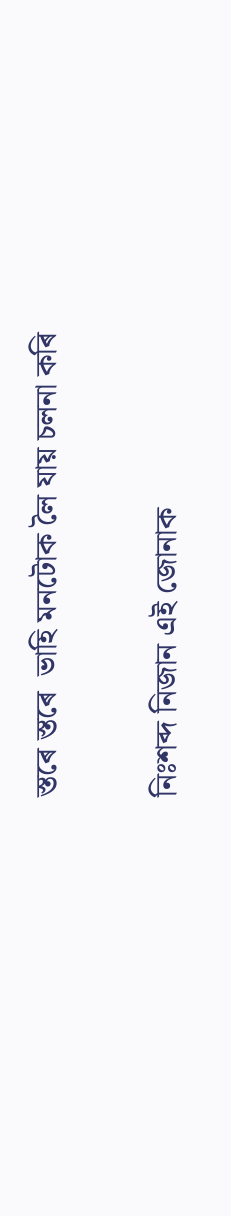স্তৰে স্তৰে  ভাহি মনটোক লৈ যায় চলনা কৰি

নিঃশব্দ নিজান এই জোনাক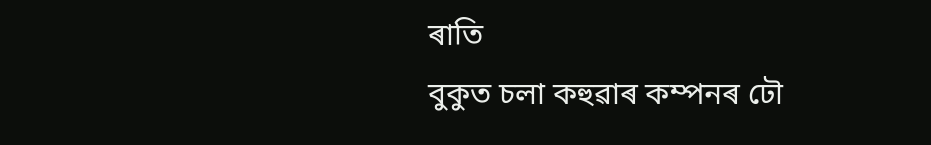ৰাতি
বুকুত চলা কহুৱাৰ কম্পনৰ ঢৌ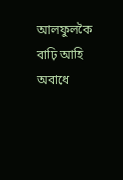আলফুলকৈ বাঢ়ি আহি
অবাধে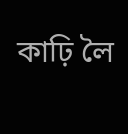কাঢ়ি লৈ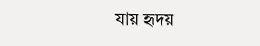যায় হৃদয়